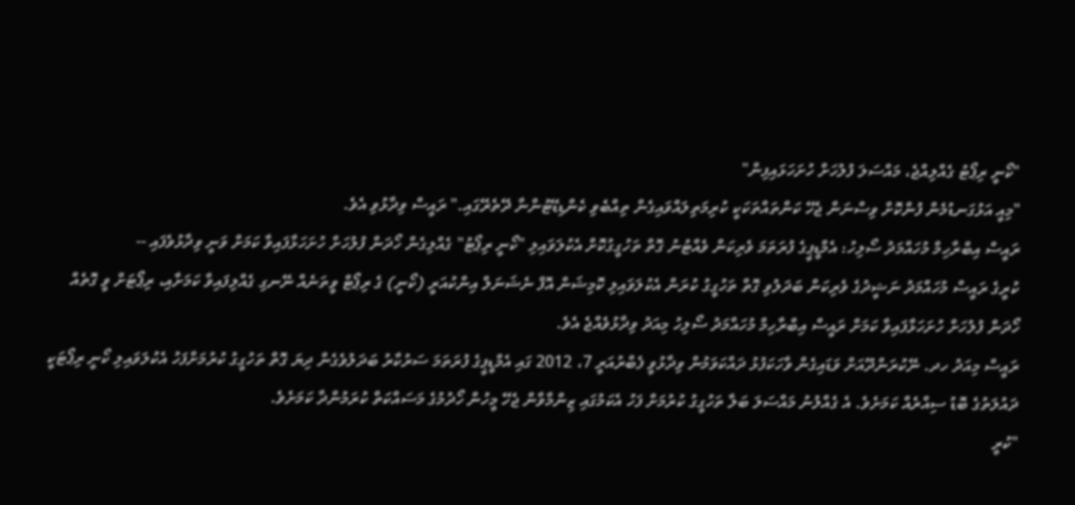"ކޯނީ ރިޕޯޓު ގެއްލިއްޖެ، މައްސަލަ ފުލުހަށް ހުށަހަޅައިފިން"
"މިއީ އަޅުގަނޑުމެން ފުންކޮށް ވިސްނަން ޖެހޭ ކަންތައްތަކަކީ ކުރިމަތިލައްވައިގެން ތިއްބެވި ކެންޑިޑޭޓުންނާ ދޭތެރޭގައި." ރައީސް ވިދާޅުވި އެވެ.
ރައީސް އިބްރާހިމް މުހައްމަދު ސޯލިހު: އެމްޑީޕީގެ ފުރަތަމަ ވެރިކަން ވެއްޓުނު ގޮތް ތަހުގީގުކޮށް އެކުލަވައިލި "ކޯނީ ރިޕޯޓު" ގެއްލިގެން ހޯދަން ފުލުހަށް ހުށަހަޅާފައިވާ ކަމަށް ވަނީ ވިދާޅުވެފައި --
ކުރީގެ ރައީސް މުހައްމަދު ނަޝީދުގެ ވެރިކަން ބަދަލުވި ގޮތް ތަހުގީގު ކުރަން އެކުލަވައިލި ކޮމިޝަން އޮފް ނެޝަނަލް އިންކުއަރީ (ކޯނީ) ގެ ރިޕޯޓް ވީތަނެއް ނޭނގި ގެއްލިފައިވާ ކަމަށާއި، ރިޕޯޓަށް ވީ ގޮތެއް ހޯދަން ފުލުހަށް ހުށަހަޅާފައިވާ ކަމަށް ރައީސް އިބްރާހިމް މުހައްމަދު ސޯލިހު މިއަދު ވިދާޅުވެއްޖެ އެވެ.
ރައީސް މިއަދު ހދ. ނޭކުރަންދޫއަށް ވަޑައިގެން ވާހަކަފުޅު ދައްކަވަމުން ވިދާޅުވީ ފެބްރުއަރީ 7، 2012 ގައި އެމްޑީޕީގެ ފުރަތަމަ ސަރުކާރު ބަދަލުވެގެން ދިޔަ ގޮތް ތަހުގީގު ކުރުމަށްފަހު އެކުލަވައިލި ކޯނީ ރިޕޯޓަކީ ދައުލަތުގެ ބޮޑު ސިއްރެއް ކަމަށެވެ. އެ ގެއްލުނު މައްސަލަ ބަލާ ތަހުގީގު ކުރުމަށް ފަހު އެކަމުގައި ޒިންމާވާން ޖެހޭ މީހުން ހޯދުމުގެ މަސައްކަތް ކުރަމުންދާ ކަމަށެވެ.
"ކުރީ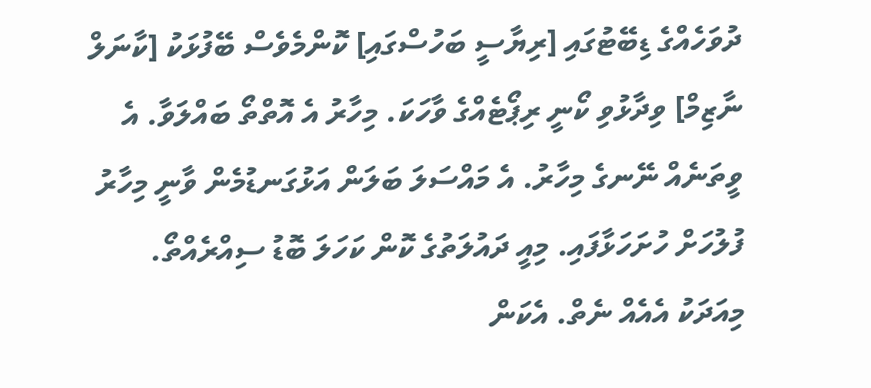ދުވަހެއްގެ ޑިބޭޓުގައި [ރިޔާސީ ބަހުސްގައި] ކޮންމެވެސް ބޭފުޅަކު [ކާނަލް ނާޒިމް] ވިދާޅުވި ކޯނީ ރިޕޯޓެއްގެ ވާހަކަ. މިހާރު އެ އޮތްތޯ ބައްލަވާ. އެ ވީތަނެއް ނޭނގެ މިހާރު. އެ މައްސަލަ ބަލަން އަޅުގަނޑުމެން ވާނީ މިހާރު ފުލުހަށް ހުށަހަޅާފައި. މިއީ ދައުލަތުގެ ކޮން ކަހަލަ ބޮޑު ސިއްރެއްތޯ. މިއަދަކު އެއެއް ނެތް. އެކަން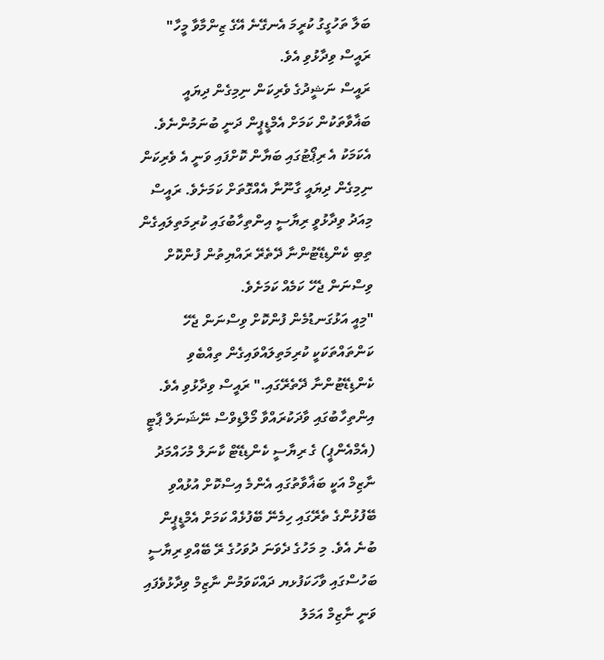ބަލާ ތަހުގީގު ކުރީމަ އެނގޭނެ އޭގެ ޒިންމާވާ މީހާ" ރައީސް ވިދާޅުވި އެވެ.
ރައީސް ނަޝީދުގެ ވެރިކަން ނިމިގެން ދިޔައީ ބަޣާވާތަކުން ކަމަށް އެމްޑީޕީން ދަނީ ބުނަމުންނެވެ. އެކަމަކު އެ ރިޕޯޓުގައި ބަޔާން ކޮށްފައި ވަނީ އެ ވެރިކަން ނިމިގެން ދިޔައީ ގާނޫނާ އެއްގޮތަށް ކަމަށެވެ. ރައީސް މިއަދު ވިދާޅުވީ ރިޔާސީ އިންތިހާބުގައި ކުރިމަތިލައިގެން ތިބި ކެންޑިޑޭޓުންނާ ދޭތެރޭ ރައްޔިތުން ފުންކޮށް ވިސްނަން ޖެހޭ ކަމެއް ކަމަށެވެ.
"މިއީ އަޅުގަނޑުމެން ފުންކޮށް ވިސްނަން ޖެހޭ ކަންތައްތަކަކީ ކުރިމަތިލައްވައިގެން ތިއްބެވި ކެންޑިޑޭޓުންނާ ދޭތެރޭގައި." ރައީސް ވިދާޅުވި އެވެ.
އިންތިހާބުގައި ވާދަކުރައްވާ މޯލްޑިވްސް ނޭޝަނަލް ޕާޓީ (އެމްއެންޕީ) ގެ ރިޔާސީ ކެންޑިޑޭޓް ކާނަލް މުހައްމަދު ނާޒިމް އަކީ ބަޣާވާތުގައި އެންމެ އިސްކޮށް އުޅުއްވި ބޭފުޅުންގެ ތެރޭގައި ހިމެނޭ ބޭފުޅެއް ކަމަށް އެމްޑީޕީން ބުނެ އެވެ. މި މަހުގެ ދެވަނަ ދުވަހުގެ ރޭ ބޭއްވި ރިޔާސީ ބަހުސްގައި ވާހަކަފުޅޔ ދައްކަވަމުން ނާޒިމް ވިދާޅުވެފައި ވަނީ ނާޒިމް އަމަލު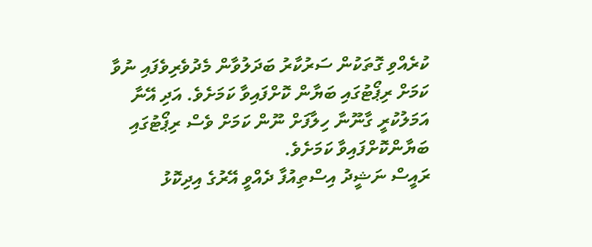ކުރެއްވި ގޮތަކުން ސަރުކާރު ބަދަލުވާން މެދުވެރިވެފައި ނުވާ ކަމަށް ރިޕޯޓުގައި ބަޔާން ކޮށްފައިވާ ކަމަށެވެ. އަދި އޭނާ އަމަލުކުރީ ގާނޫނާ ހިލާފަށް ނޫން ކަމަށް ވެސް ރިޕޯޓުގައި ބަޔާންކޮށްފައިވާ ކަމަށެވެ.
ރައީސް ނަޝީދު އިސްތިއުފާ ދެއްވީ އޭރުގެ އިދިކޮޅު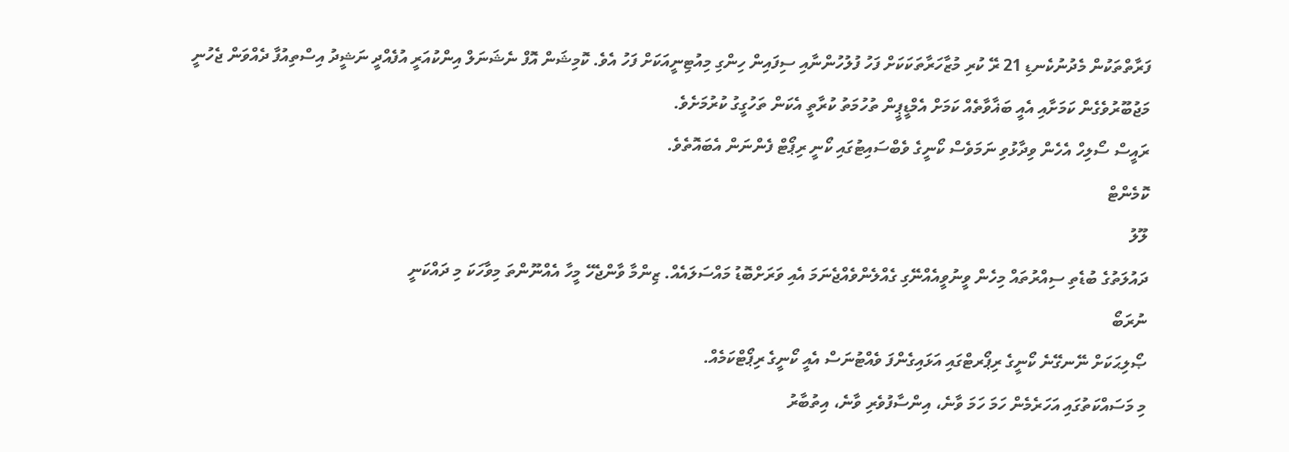ފަރާތްތަކުން މެދުނުކެނޑި 21 ރޭ ކުރި މުޒާހަރާތަކަކަށް ފަހު ފުލުހުންނާއި ސިފައިން ހިންގި މިއުޓިނީއަކަށް ފަހު އެވެ. ކޮމިޝަން އޮފް ނެޝަނަލް އިންކުއަރީ އުފެއްދީ ނަޝީދު އިސްތިއުފާ ދެއްވަން ޖެހުނީ މަޖުބޫރުވެގެން ކަމަށާއި އެއީ ބަޣާވާތެއް ކަމަށް އެމްޑީޕީން ތުހުމަތު ކުރާތީ އެކަން ތަހުގީގު ކުރުމަށެވެ.
ރައީސް ސޯލިހް އެހެން ވިދާޅުވި ނަމަވެސް ކޯނީގެ ވެބްސައިޓުގައި ކޯނީ ރިޕޯޓް ފެންނަން އެބައޮތެވެ.
ކޮމެންޓް
ލޫލު
ދައުލަތުގެ ބުޑެތި ސިއްރުތައް މިހެން ވީނުވީއެއްނޭގި ގެއްލެންވެއްޖެނަމަ އެއި ވަރަށްބޮޑު މައްސަލައެއް. ޒިންމާ ވާންޖެހޭ މީހާ އެއްނޫންތަ މިވާހަކަ މި ދައްކަނީ
ނުރަބޯ
ޞޯލިޙަކަށް ނޭނގޭނެ ކޯނީގެ ރިޕޯރޓްގައި އަޅައިގެންފަ ވެއްޓުނަސް އެއީ ކޯނީގެ ރިޕޯޓްކަމެއް.
މި މަސައްކަތުގައި އަހަރެމެން ހަމަ ހަމަ ވާނެ، އިންސާފުވެރި ވާނެ، އިތުބާރު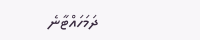ދަމަހައްޓާނެ